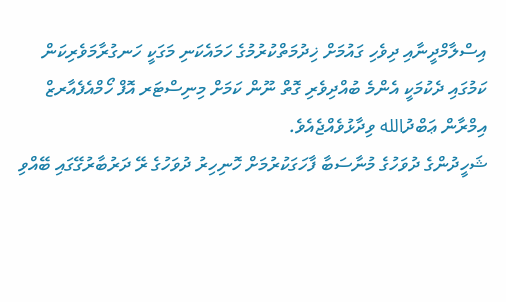އިސްލާމްދީނާއި ދިވެހި ގައުމަށް ޚިދުމަތްކުރުމުގެ ހަމައެކަނި މަގަކީ ހަނގުރާމަވެރިކަން ކަމުގައި ދެކުމަކީ އެންމެ ބުއްދިވެރި ގޮތް ނޫން ކަމަށް މިނިސްޓަރ އޮފް ހޯމްއެފެއާރޒް އިމްރާން ޢަބްދުالله ވިދާޅުވެއްޖެއެވެ.
ޝަހީދުންގެ ދުވަހުގެ މުނާސަބާ ފާހަގަކުރުމަށް ހޮނިހިރު ދުވަހުގެ ރޭ ދަރުބާރުގޭގައި ބޭއްވި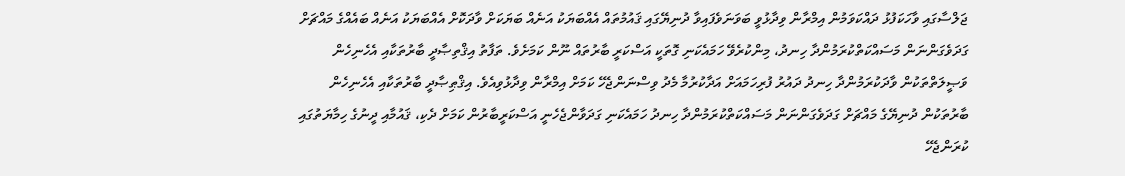ޖަލްސާގައި ވާހަކަފުޅު ދައްކަވަމުން އިމްރާން ވިދާޅުވީ ބަވަނަވެފައިވާ ދުނިޔޭގައި ޤައުމުތައް އެއްބަޔަކު އަނެއް ބަޔަކަށް ވާދަކޮށް އެއްބަޔަކު އަނެއް ބައެއްގެ މައްޗަށް ގަދަވެގަންނަން މަސައްކަތްކުރަމުންދާ ހިނދު، މިންކުރެވޭ ހަމައެކަނި ގޮތަކީ އަސްކަރީ ބާރުތައް ނޫން ކަމަށެވެ. ތަފާތު އިޤްތިޞާދީ ބާރުތަކާއި އެހެނިހެން ވަޞީލަތްތަކުން ވާދަކުރަމުންދާ ހިނދު ދައުރު ފުރިހަމައަށް އަދާކުރުމާ މެދު ވިސްނަންޖެހޭ ކަމަށް އިމްރާން ވިދާޅުވިއެވެ. އިޤްޠިޞާދީ ބާރުތަކާއި އެހެނިހެން ބާރުތަކުން ދުނިޔޭގެ މައްޗަށް ގަދަވެގަންނަން މަސައްކަތްކުރަމުންދާ ހިނދު ހަމައެކަނި ގަދަވާންޖެހެނީ އަސްކަރީބާރުން ކަމަށް ދެކި، ޤައުމާއި ދީނުގެ ހިމާޔަތުގައި ކުރަންޖެހޭ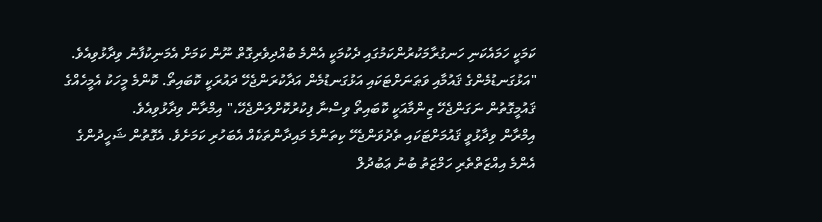ކަމަކީ ހަމައެކަނި ހަނގުރާމަކުރުންކަމުގައި ދެކުމަކީ އެންމެ ބުއްދިވެރިގޮތް ނޫން ކަމަށް އެމަނިކުފާނު ވިދާޅުވިއެވެ.
"އަޅުގަނޑުމެންގެ ޤައުމާއި ވަޠަނަށްޓަކައި އަޅުގަނޑުމެން އަދާކުރަންޖެހޭ ދައުރަކީ ކޮބައިތޯ. ކޮންމެ މީހަކު އެމީހެއްގެ ޤައުމީގޮތުން ނަގަންޖެހޭ ޒިންމާއަކީ ކޮބައިތޯ ވިސްނާ ފިކުރުކޮށްލަންޖެހޭ،" އިމްރާން ވިދާޅުވިއެވެ.
އިމްރާން ވިދާޅުވީ ޤައުމަށްޓަކައި ތެދުވަންޖެހޭ ކިތަންމެ މައިދާންތަކެއް އެބަހުރި ކަމަށެވެ. އެގޮތުން ޝަހީދުންގެ އެންމެ އިއްޒަތްތެރި ހަމްޒަތު ބުނު ޢަބުދުލް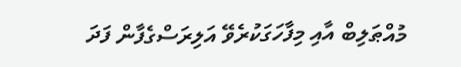މުއްޠަލިބް އާއި މިފާހަގަކުރެވޭ އަލިރަސްގެފާން ފަދަ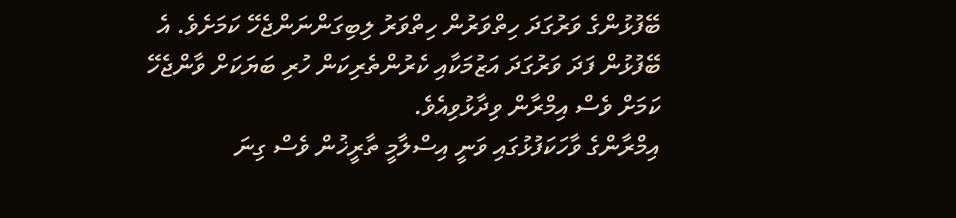ބޭފުޅުންގެ ވަރުގަދަ ހިތްވަރުން ހިތްވަރު ލިބިގަންނަންޖެހޭ ކަމަށެވެ. އެ ބޭފުޅުން ފަދަ ވަރުގަދަ އަޒުމަކާއި ކެރުންތެރިކަން ހުރި ބަޔަކަށް ވާންޖެހޭ ކަމަށް ވެސް އިމްރާން ވިދާޅުވިއެވެ.
އިމްރާންގެ ވާހަކަފުޅުގައި ވަނީ އިސްލާމީ ތާރީޚުން ވެސް ގިނަ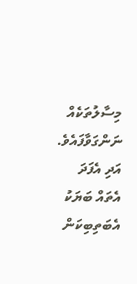މިސާލުތަކެއް ނަންގަވާފައެވެ. އަދި އެފަދަ އެތައް ބަޔަކު އެބަތިބިކަން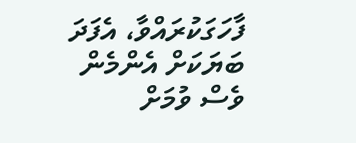ފާހަގަކުރައްވާ، އެފަދަ ބަޔަކަށް އެންމެން ވެސް ވުމަށް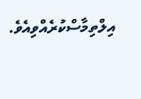އިލްތިމާސްކުރެއްވިއެވެ.